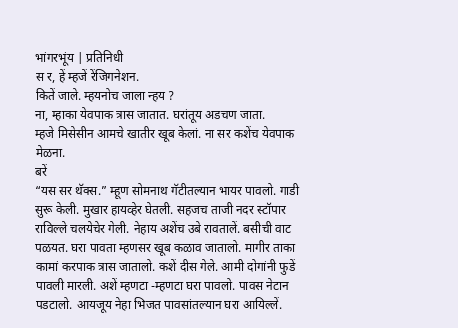भांगरभूंय | प्रतिनिधी
स र, हें म्हजें रेंजिगनेशन.
कितें जाले. म्हयनोच जाला न्हय ?
ना, म्हाका येवपाक त्रास जातात. घरांतूय अडचण जाता.
म्हजे मिसेसीन आमचे खातीर खूब केलां. ना सर कशेंच येवपाक मेळना.
बरें
“यस सर थॅक्स.” म्हूण सोमनाथ गॅटीतल्यान भायर पावलो. गाडी सुरू केली. मुखार हायव्हेर घेतली. सहजच ताजी नदर स्टॉपार राविल्ले चलयेचेर गेली. नेहाय अशेंच उबे रावतालें. बसीची वाट पळयत. घरा पावता म्हणसर खूब कळाव जातालो. मागीर ताका कामां करपाक त्रास जातालो. कशें दीस गेले. आमी दोगांनी फुडें पावली मारली. अशें म्हणटा -म्हणटा घरा पावलो. पावस नेटान पडटालो. आयजूय नेहा भिजत पावसांतल्यान घरा आयिल्लें.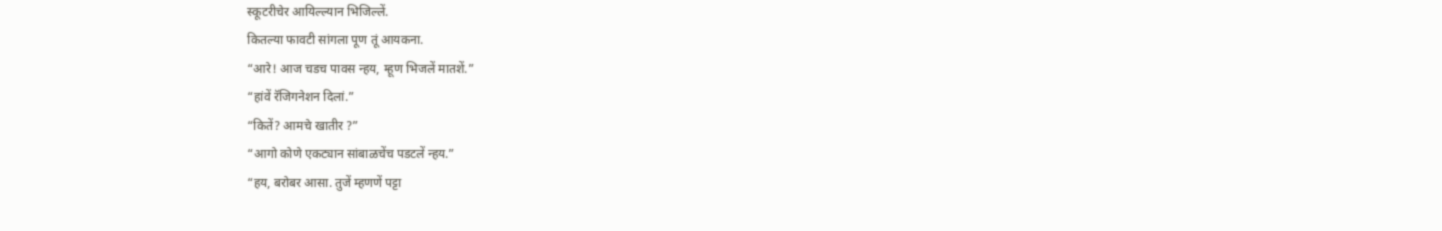स्कूटरीचेर आयिल्ल्यान भिजिल्लें.
कितल्या फावटी सांगला पूण तूं आयकना.
“आरे! आज चडच पावस न्हय, म्हूण भिजलें मातशें.”
“हांवें रॅजिगनेशन दिलां.”
“कितें? आमचे खातीर ?”
“आगो कोणे एकट्यान सांबाळचेंच पडटलें न्हय.”
“हय, बरोबर आसा. तुजें म्हणणें पट्टा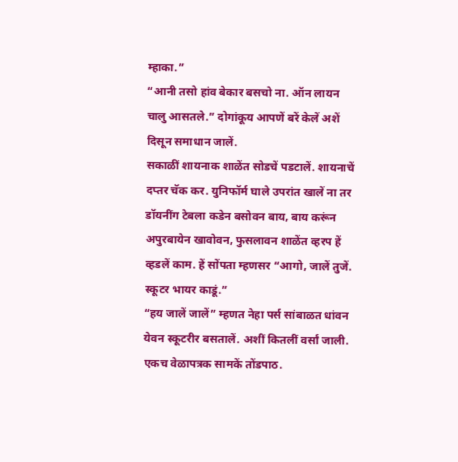म्हाका.”
“आनी तसो हांव बेकार बसचो ना. ऑन लायन चालु आसतले.” दोगांकूय आपणें बरें केलें अशें दिसून समाधान जालें.
सकाळीं शायनाक शाळेंत सोडचें पडटालें. शायनाचें दप्तर चॅक कर. युनिफॉर्म घाले उपरांत खालें ना तर डॉयनींग टेबला कडेन बसोवन बाय, बाय करूंन अपुरबायेन खावोवन, फुसलावन शाळेंत व्हरप हें व्हडलें काम. हें सोंपता म्हणसर “आगो, जालें तुजें. स्कूटर भायर काडूं.”
“हय जालें जालें” म्हणत नेहा पर्स सांबाळत धांवन येवन स्कूटरीर बसतालें. अशीं कितलीं वर्सां जाली. एकच वेळापत्रक सामकें तोंडपाठ.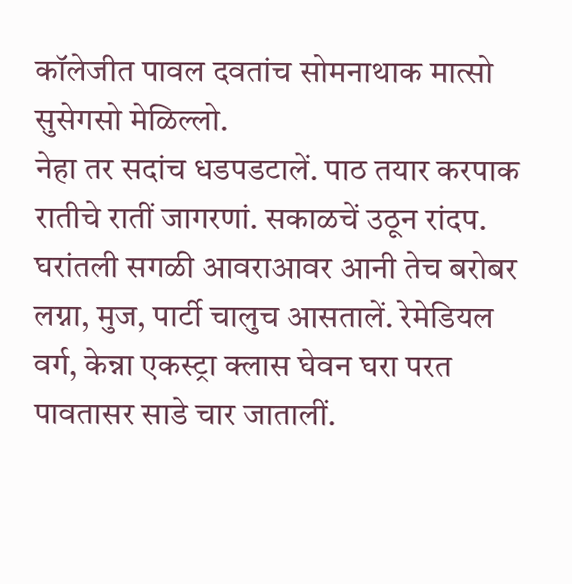कॉलेजीत पावल दवतांच सोमनाथाक मात्सो सुसेगसो मेळिल्लो.
नेहा तर सदांच धडपडटालें. पाठ तयार करपाक रातीचे रातीं जागरणां. सकाळचें उठून रांदप. घरांतली सगळी आवराआवर आनी तेच बरोबर लग्ना, मुज, पार्टी चालुच आसतालें. रेमेडियल वर्ग, केन्ना एकस्ट्रा क्लास घेवन घरा परत पावतासर साडे चार जातालीं.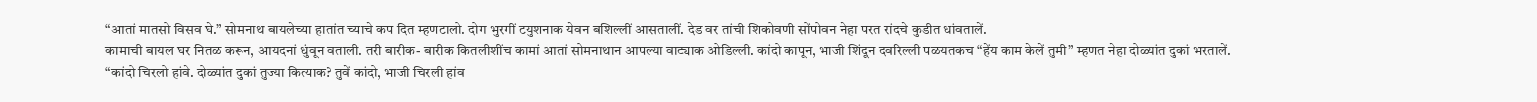“आतां मातसो विसव घे.” सोमनाथ बायलेच्या हातांत च्याचे कप दित म्हणटालो. दोग भुरगीं टयुशनाक येवन बशिल्लीं आसतालीं. देड वर तांची शिकोवणी सोंपोवन नेहा परत रांदचे कुडीत धांवतालें.
कामाची बायल घर नितळ करून, आयदनां धुंवून वताली. तरी बारीक- बारीक कितलीशींच कामां आतां सोमनाथान आपल्या वाट्याक ओडिल्ली. कांदो कापून, भाजी शिंदून दवरिल्ली पळयतकच “हेंय काम केलें तुमी” म्हणत नेहा दोळ्यांत दुकां भरतालें.
“कांदो चिरलो हांवे. दोळ्यांत दुकां तुज्या कित्याक? तुवें कांदो, भाजी चिरली हांव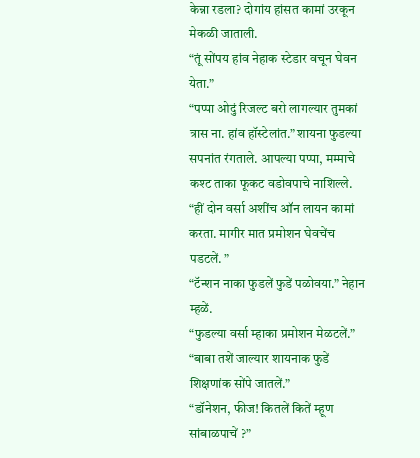केन्ना रडला? दोगांय हांसत कामां उरकून मेकळी जाताली.
“तूं सोंपय हांव नेहाक स्टेडार वचून घेवन येता.”
“पप्पा ओदुं रिजल्ट बरो लागल्यार तुमकां त्रास ना. हांव हॉस्टेलांत.” शायना फुडल्या सपनांत रंगताले. आपल्या पप्पा, मम्माचे कश्ट ताका फूकट वडोवपाचे नाशिल्ले.
“हीं दोन वर्सा अशींच ऑन लायन कामां करता. मागीर मात प्रमोशन घेवचेंच पडटलें. ”
“टॅन्शन नाका फुडलें फुडें पळोवया.” नेहान म्हळें.
“फुडल्या वर्सा म्हाका प्रमोशन मेळटलें.”
“बाबा तशें जाल्यार शायनाक फुडें शिक्षणांक सोंपे जातलें.”
“डॉनेशन, फीज! कितलें कितें म्हूण सांबाळपाचें ?”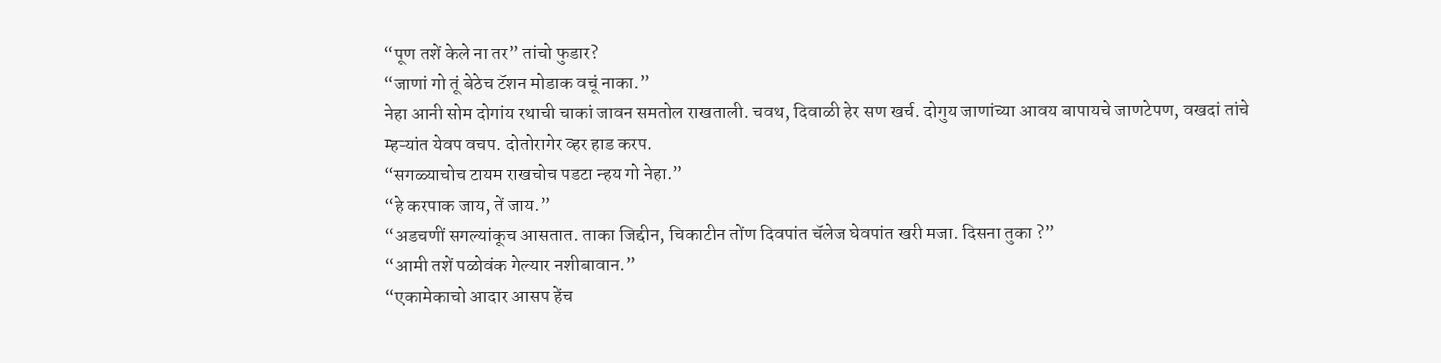“पूण तशें केले ना तर” तांचो फुडार?
“जाणां गो तूं बेठेच टॅशन मोडाक वचूं नाका.”
नेहा आनी सोम दोगांय रथाची चाकां जावन समतोल राखताली. चवथ, दिवाळी हेर सण खर्च. दोगुय जाणांच्या आवय बापायचे जाणटेपण, वखदां तांचे म्हऱ्यांत येवप वचप. दोतोरागेर व्हर हाड करप.
“सगळ्याचोच टायम राखचोच पडटा न्हय गो नेहा.”
“हे करपाक जाय, तें जाय.”
“अडचणीं सगल्यांकूच आसतात. ताका जिद्दीन, चिकाटीन तोंण दिवपांत चॅलेज घेवपांत खरी मजा. दिसना तुका ?”
“आमी तशें पळोवंक गेल्यार नशीबावान.”
“एकामेकाचो आदार आसप हेंच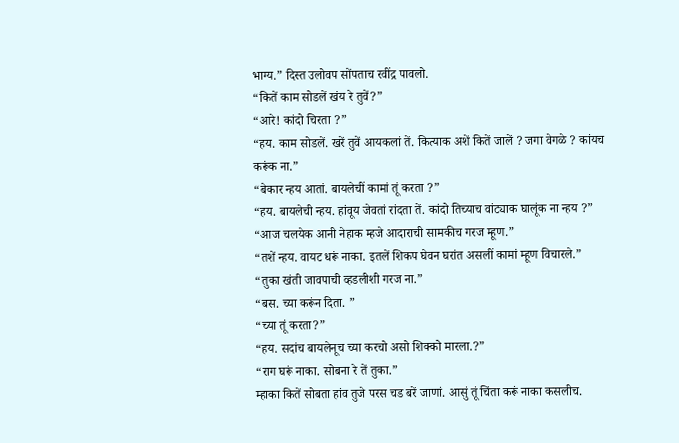भाग्य.” दिस्त उलोवप सोंपताच रवींद्र पावलो.
“कितें काम सोडलें खंय रे तुवें?”
“आरे! कांदो चिरता ?”
“हय. काम सोडलें. खरें तुवें आयकलां तें. कित्याक अशें कितें जालें ? जगा वेगळे ? कांयच करूंक ना.”
“बेकार न्हय आतां. बायलेचीं कामां तूं करता ?”
“हय. बायलेची न्हय. हांवूय जेवतां रांदता तें. कांदो तिच्याच वांट्याक घालूंक ना न्हय ?”
“आज चलयेक आनी नेहाक म्हजे आदाराची सामकीच गरज म्हूण.”
“तशें न्हय. वायट धरूं नाका. इतलें शिकप घेवन घरांत असलीं कामां म्हूण विचारले.”
“तुका खंती जावपाची व्हडलीशी गरज ना.”
“बस. च्या करूंन दिता. ”
“च्या तूं करता?”
“हय. सदांच बायलेनूच च्या करचो असो शिक्को मारला.?”
“राग घरूं नाका. सोबना रे तें तुका.”
म्हाका कितें सोबता हांव तुजे परस चड बरें जाणां. आसुं तूं चिंता करूं नाका कसलीच.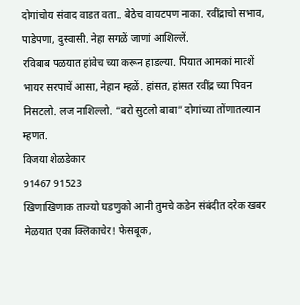दोगांचोय संवाद वाडत वता.. बेठेच वायटपण नाका. रवींद्राचो सभाव, पाडेपणा, दुस्वासी. नेहा सगळें जाणां आशिल्लें.
रविबाब पळयात हांवेच च्या करून हाडल्या. पियात आमकां मात्शें भायर सरपाचें आसा, नेहान म्हळें. हांसत, हांसत रवींद्र च्या पिवन निसटलो. लज नाशिल्लो. “बरो सुटलो बाबा” दोगांच्या तोंणातल्यान म्हणत.
विजया शेळडेकार
91467 91523
खिणाखिणाक ताज्यो घडणुको आनी तुमचे कडेन संबंदीत दरेक खबर मेळयात एका क्लिकाचेर! फेसबूक,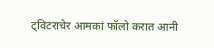ट्विटराचेर आमकां फॉलो करात आनी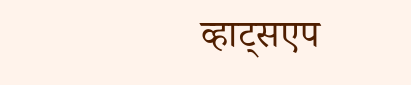व्हाट्सएप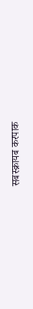सबस्क्रायब करपाक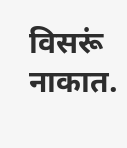विसरूं नाकात.